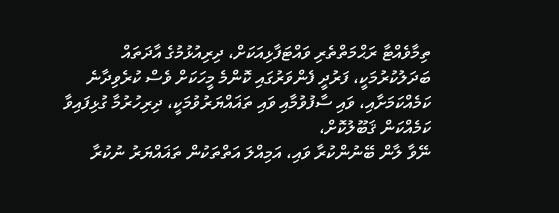ތިމާވެއްޓާ ރަޙްމަތްތެރި ވައްޓަފާޅިއަކަށް، ދިރިއުޅުމުގެ އާދަތައް ބަދަލުކުރުމަކީ، ފަރުދީ ފެންވަރުގައި ކޮންމެ މީހަކަށް ވެސް ކުރެވިދާނެ ކަމެއްކަމަށާއި، ވައި ސާފުވުމާއި ވައި ތަޣައްޔަރުވުމަކީ، ދިރިހުރުމާ ގުޅިފައިވާ ކަމެއްކަން ޤަބޫލުކޮށް،
ނޭވާ ލާން ބޭނުންކުރާ ވައި، އަމިއްލަ އަތްތަކުން ތަޣައްޔަރު ނުކުރާ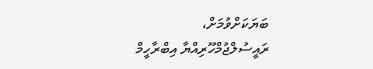ބަޔަކަށްވުމަށް، ރައީސުލްޖުމްހޫރިއްޔާ އިބްރާހީމް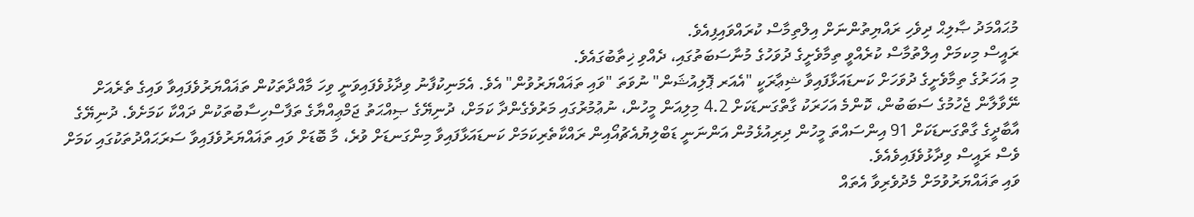މުޙައްމަދު ޞާލިޙް ދިވެހި ރައްޔިތުންނަށް އިލްތިމާސް ކުރައްވައިފިއެވެ.
ރައީސް މިކމަށް އިލްތުމާސް ކުރެއްވީ ތިމާވެށީގެ ދުވަހުގެ މުނާސަބަތުގައި، ދެއްވި ޚިތާބުގައެވެ.
މި އަހަރުގެ ތިމާވެށީގެ ދުވަހަށް ކަނޑައަޅާފައިވާ ޝިޢާރަކީ "އެއަރ ޕޮލިއުޝަން" ނުވަތަ "ވައި ތަޣައްޔަރުވުން" އެވެ. އެމަނިކުފާނު ވިދާޅުވެފައިވަނީ ވިހަ މާއްދާތަކުން ތަޣައްޔަރުވެފައިވާ ވައިގެ ތެރެއަށް ނޭވާލާން ޖެހުމުގެ ސަބަބުން، ކޮންމެ އަހަރަކު ގާތްގަނޑަކަށް 4.2 މިލިއަން މީހުން، ނުޢުމުރުގައި މަރުވެގެންދާ ކަމަށް، ދުނިޔޭގެ ޞިއްޙަތު ޖަމްޢިއްޔާގެ ތަފާސްހިސާބުތަކުން ދައްކާ ކަމަށެވެ. ދުނިޔޭގެ އާބާދީގެ ގާތްގަނޑަކަށް 91 އިންސައްތަ މީހުން ދިރިއުޅެމުން އަންނަނީ ޑަބްލިޔުއެޗުއޯއިން ރައްކާތެރިކަމަށް ކަނޑައަޅާފައިވާ މިންގަނޑަށް ވުރެ، މާ ބޮޑަށް ވައި ތަޣައްޔަރުވެފައިވާ ސަރަޙައްދުތަކުގައި ކަމަށް ވެސް ރައީސް ވިދާޅުވެފައިވެއެވެ.
ވައި ތަޣައްޔަރުވުމަށް މެދުވެރިވާ އެތައް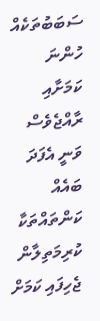ސަބަބުތަކެއް ހުންނަ ކަމަށާއި ރާއްޖެވެސް ވަނީ އެފަދަ ބައެއް ކަންތައްތަކާ ކުރިމަތިލާން ޖެހިފައި ކަމަށް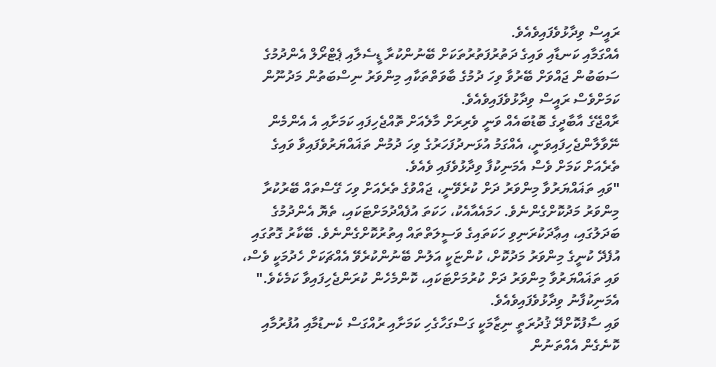ރައީސް ވިދާޅުވެފައިވެއެވެ.
އެއްގަމާއި ކަނޑާއި ވައިގެ ދަތުރުފަތުރުތަކަށް ބޭނުންކުރާ ޑީސެލާއި ޕެޓްރޯލް އެންދުމުގެ ސަބަބުން ޖައްވަށް ބޭރުވާ ވިހަ ދުމުގެ ބާވަތްތަކާއި މިންވަރު ނިސްބަތުން މަދުނޫން ކަމަށްވެސް ރައީސް ވިދާޅުވެފައިވެއެވެ.
ރާއްޖޭގެ އާބާދީގެ ބޮޑުބައެއް ވަނީ ވެރިރަށް މާލެއަށް ތޮއްޖެހިފައި ކަމަށާއި އެ އެންމެން ނޭވާލާންޖެހިފައިވަނީ، އެއްގަމު އުޅަނދުފަހަރުގެ ވިހަ ދުމުން ތަޣައްޔަރުވެފައިވާ ވައިގެ ތެރެއަށް ކަމަށް ވެސް އެމަނިކުފާ ވިދާޅުވެފައި ވެއެވެ.
"ވައި ތަޣައްޔަރުވާ މިންވަރު ދަށް ކުރެވޭނީ، ޖައްވުގެ ތެރެއަށް ވިހަ ގޭސްތައް ބޭރުކުރާ މިންވަރު މަދުކޮށްގެންނެވެ. ހަމައެއާއެކު، ހަކަތަ އުފެއްދުމަށްޓަކައި، ތެޔޮ އެންދުމުގެ ބަދަލުގައި، އިޢާދަކުރަނިވި ހަކަތައިގެ ވަސީލަތްތައް އިތުރުކޮށްގެންނެވެ. ބޭކާރު ގޮތުގައި އުފެދޭ ކުނީގެ މިންވަރު މަދުކޮށް، ކުންޏަކީ އަލުން ބޭނުންކުރެވޭ އެއްޗަކަށް ހެދުމަކީ ވެސް، ވައި ތަޣައްޔަރުވާ މިންވަރު ދަށް ކުރުމަށްޓަކައި، ކޮންމެހެން ކުރަންޖެހިފައިވާ ކަމެކެވެ." އެމަނިކުފާނު ވިދާޅުވެފައިވެއެވެ.
ވައި ސާފުކޮށްދޭ ޤުދުރަތީ ނިޒާމަކީ ގަސްގަހާގެހި ކަމަށާއި ރުއްގަސް ކެނޑުމާއި އުފުރުމާއި ކޮނެގެން އެއްތަނުން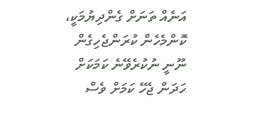އަނެއް ތަނަށް ގެންދިޔުމަކީ، ކޮންމެހެން ކުރަންޖެހިގެން ނޫނީ ނުކުރެވޭނެ ކަމަކަށް ހަދަން ޖެހޭ ކަމަށް ވެސް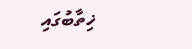ޚިތާބުގައި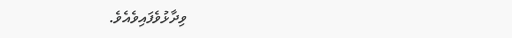ވިދާޅުވެފައިވެއެވެ.